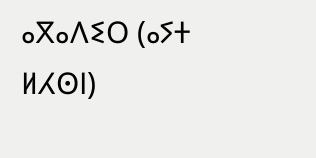ⴰⴳⴰⴷⵉⵔ (ⴰⵢⵜ ⵍⵃⵙⵏ)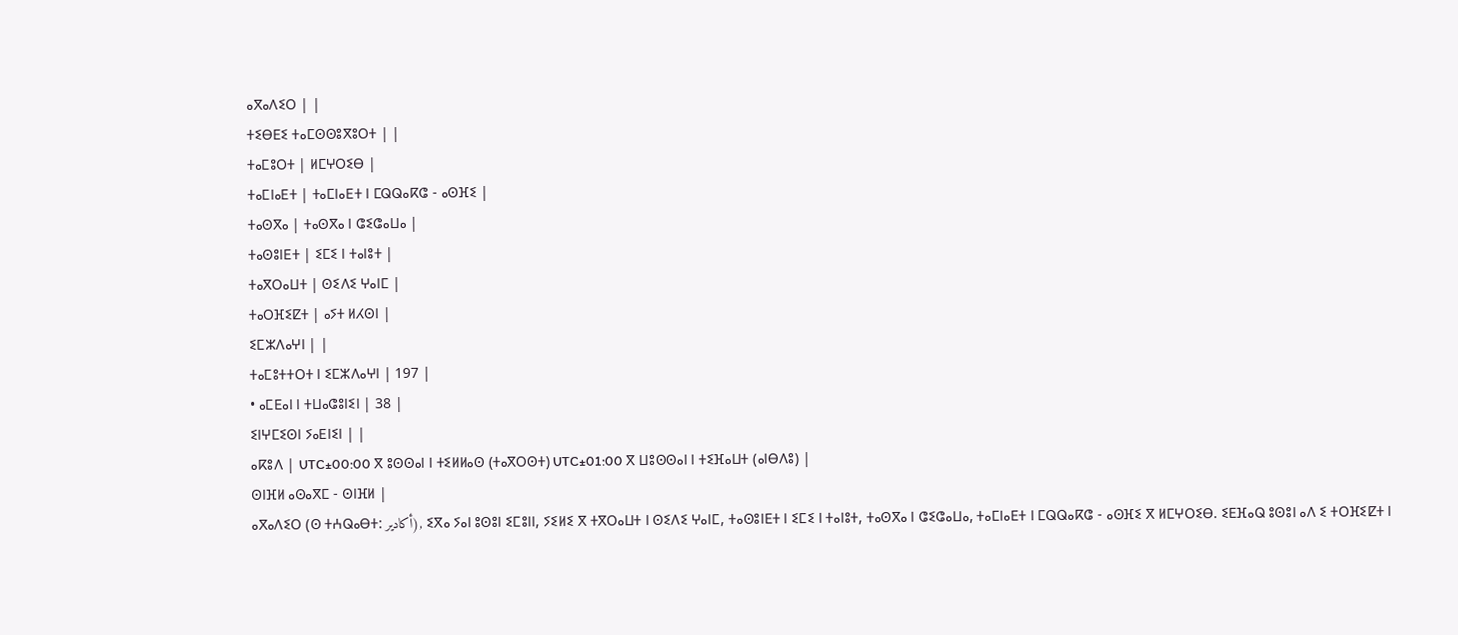ⴰⴳⴰⴷⵉⵔ | |
ⵜⵉⴱⴹⵉ ⵜⴰⵎⵙⵙⵓⴳⵓⵔⵜ | |
ⵜⴰⵎⵓⵔⵜ | ⵍⵎⵖⵔⵉⴱ |
ⵜⴰⵎⵏⴰⴹⵜ | ⵜⴰⵎⵏⴰⴹⵜ ⵏ ⵎⵕⵕⴰⴽⵛ - ⴰⵙⴼⵉ |
ⵜⴰⵙⴳⴰ | ⵜⴰⵙⴳⴰ ⵏ ⵛⵉⵛⴰⵡⴰ |
ⵜⴰⵙⵓⵏⴹⵜ | ⵉⵎⵉ ⵏ ⵜⴰⵏⵓⵜ |
ⵜⴰⴳⵔⴰⵡⵜ | ⵙⵉⴷⵉ ⵖⴰⵏⵎ |
ⵜⴰⵔⴼⵉⵇⵜ | ⴰⵢⵜ ⵍⵃⵙⵏ |
ⵉⵎⵣⴷⴰⵖⵏ | |
ⵜⴰⵎⵓⵜⵜⵔⵜ ⵏ ⵉⵎⵣⴷⴰⵖⵏ | 197 |
• ⴰⵎⴹⴰⵏ ⵏ ⵜⵡⴰⵛⵓⵏⵉⵏ | 38 |
ⵉⵏⵖⵎⵉⵙⵏ ⵢⴰⴹⵏⵉⵏ | |
ⴰⴽⵓⴷ | UTC±00:00 ⴳ ⵓⵙⵙⴰⵏ ⵏ ⵜⵉⵍⵍⴰⵙ (ⵜⴰⴳⵔⵙⵜ) UTC±01:00 ⴳ ⵡⵓⵙⵙⴰⵏ ⵏ ⵜⵉⴼⴰⵡⵜ (ⴰⵏⴱⴷⵓ) |
ⵙⵏⴼⵍ ⴰⵙⴰⴳⵎ - ⵙⵏⴼⵍ |
ⴰⴳⴰⴷⵉⵔ (ⵙ ⵜⵄⵕⴰⴱⵜ: أكادير), ⵉⴳⴰ ⵢⴰⵏ ⵓⵙⵓⵏ ⵉⵎⵓⵏⵏ, ⵢⵉⵍⵉ ⴳ ⵜⴳⵔⴰⵡⵜ ⵏ ⵙⵉⴷⵉ ⵖⴰⵏⵎ, ⵜⴰⵙⵓⵏⴹⵜ ⵏ ⵉⵎⵉ ⵏ ⵜⴰⵏⵓⵜ, ⵜⴰⵙⴳⴰ ⵏ ⵛⵉⵛⴰⵡⴰ, ⵜⴰⵎⵏⴰⴹⵜ ⵏ ⵎⵕⵕⴰⴽⵛ - ⴰⵙⴼⵉ ⴳ ⵍⵎⵖⵔⵉⴱ. ⵉⴹⴼⴰⵕ ⵓⵙⵓⵏ ⴰⴷ ⵉ ⵜⵔⴼⵉⵇⵜ ⵏ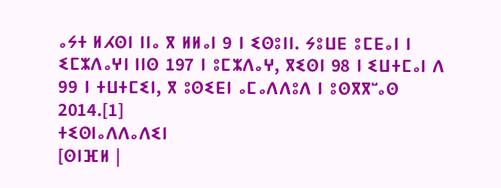ⴰⵢⵜ ⵍⵃⵙⵏ ⵏⵏⴰ ⴳ ⵍⵍⴰⵏ 9 ⵏ ⵉⵙⵓⵏⵏ. ⵢⵓⵡⴹ ⵓⵎⴹⴰⵏ ⵏ ⵉⵎⵣⴷⴰⵖⵏ ⵏⵏⵙ 197 ⵏ ⵓⵎⵣⴷⴰⵖ, ⴳⵉⵙⵏ 98 ⵏ ⵉⵡⵜⵎⴰⵏ ⴷ 99 ⵏ ⵜⵡⵜⵎⵉⵏ, ⴳ ⵓⵙⵉⴹⵏ ⴰⵎⴰⴷⴷⵓⴷ ⵏ ⵓⵙⴳⴳⵯⴰⵙ 2014.[1]
ⵜⵉⵙⵏⴰⴷⴷⴰⴷⵉⵏ
[ⵙⵏⴼⵍ |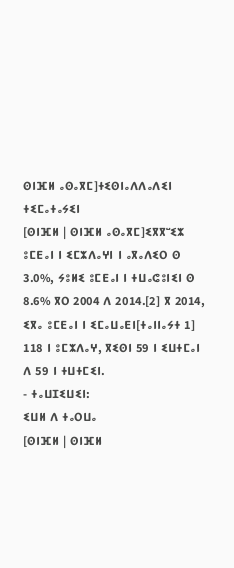ⵙⵏⴼⵍ ⴰⵙⴰⴳⵎ]ⵜⵉⵙⵏⴰⴷⴷⴰⴷⵉⵏ ⵜⵉⵎⴰⵜⴰⵢⵉⵏ
[ⵙⵏⴼⵍ | ⵙⵏⴼⵍ ⴰⵙⴰⴳⵎ]ⵉⴳⴳⵯⵉⵣ ⵓⵎⴹⴰⵏ ⵏ ⵉⵎⵣⴷⴰⵖⵏ ⵏ ⴰⴳⴰⴷⵉⵔ ⵙ 3.0%, ⵢⵓⵍⵉ ⵓⵎⴹⴰⵏ ⵏ ⵜⵡⴰⵛⵓⵏⵉⵏ ⵙ 8.6% ⴳⵔ 2004 ⴷ 2014.[2] ⴳ 2014, ⵉⴳⴰ ⵓⵎⴹⴰⵏ ⵏ ⵉⵎⴰⵡⴰⴹⵏ[ⵜⴰⵏⵏⴰⵢⵜ 1] 118 ⵏ ⵓⵎⵣⴷⴰⵖ, ⴳⵉⵙⵏ 59 ⵏ ⵉⵡⵜⵎⴰⵏ ⴷ 59 ⵏ ⵜⵡⵜⵎⵉⵏ.
- ⵜⴰⵡⵊⵉⵡⵉⵏ:
ⵉⵡⵍ ⴷ ⵜⴰⵔⵡⴰ
[ⵙⵏⴼⵍ | ⵙⵏⴼⵍ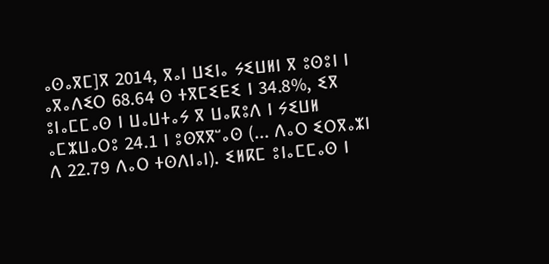ⴰⵙⴰⴳⵎ]ⴳ 2014, ⴳⴰⵏ ⵡⵉⵏⴰ ⵢⵉⵡⵍⵏ ⴳ ⵓⵙⵓⵏ ⵏ ⴰⴳⴰⴷⵉⵔ 68.64 ⵙ ⵜⴳⵎⵉⴹⵉ ⵏ 34.8%, ⵉⴳ ⵓⵏⴰⵎⵎⴰⵙ ⵏ ⵡⴰⵡⵜⴰⵢ ⴳ ⵡⴰⴽⵓⴷ ⵏ ⵢⵉⵡⵍ ⴰⵎⵣⵡⴰⵔⵓ 24.1 ⵏ ⵓⵙⴳⴳⵯⴰⵙ (... ⴷⴰⵔ ⵉⵔⴳⴰⵣⵏ ⴷ 22.79 ⴷⴰⵔ ⵜⵙⴷⵏⴰⵏ). ⵉⵍⴽⵎ ⵓⵏⴰⵎⵎⴰⵙ ⵏ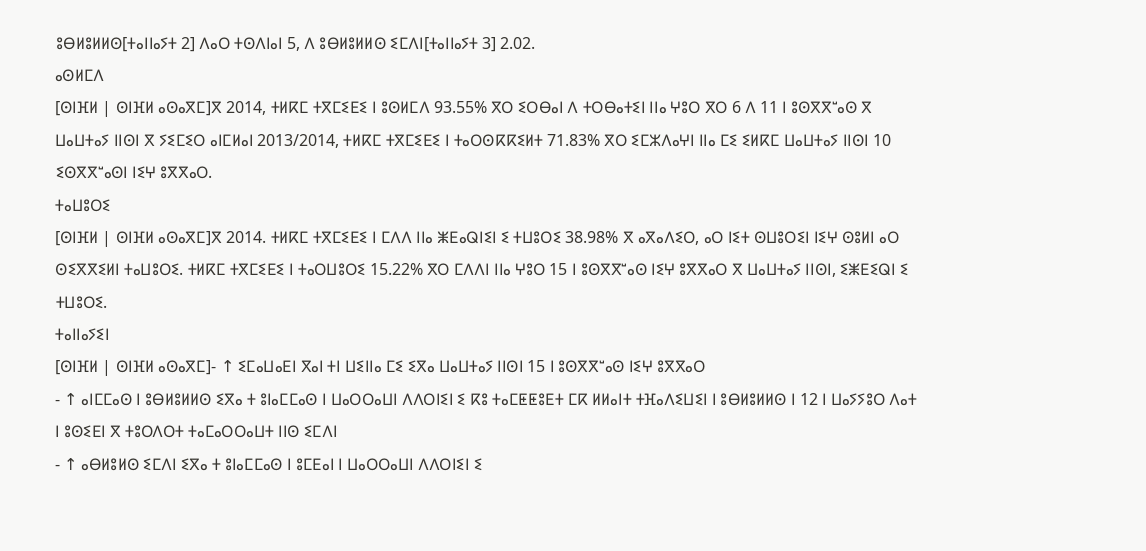ⵓⴱⵍⵓⵍⵍⵙ[ⵜⴰⵏⵏⴰⵢⵜ 2] ⴷⴰⵔ ⵜⵙⴷⵏⴰⵏ 5, ⴷ ⵓⴱⵍⵓⵍⵍⵙ ⵉⵎⴷⵏ[ⵜⴰⵏⵏⴰⵢⵜ 3] 2.02.
ⴰⵙⵍⵎⴷ
[ⵙⵏⴼⵍ | ⵙⵏⴼⵍ ⴰⵙⴰⴳⵎ]ⴳ 2014, ⵜⵍⴽⵎ ⵜⴳⵎⵉⴹⵉ ⵏ ⵓⵙⵍⵎⴷ 93.55% ⴳⵔ ⵉⵔⴱⴰⵏ ⴷ ⵜⵔⴱⴰⵜⵉⵏ ⵏⵏⴰ ⵖⵓⵔ ⴳⵔ 6 ⴷ 11 ⵏ ⵓⵙⴳⴳⵯⴰⵙ ⴳ ⵡⴰⵡⵜⴰⵢ ⵏⵏⵙⵏ ⴳ ⵢⵉⵎⵉⵔ ⴰⵏⵎⵍⴰⵏ 2013/2014, ⵜⵍⴽⵎ ⵜⴳⵎⵉⴹⵉ ⵏ ⵜⴰⵔⵙⴽⴽⵉⵍⵜ 71.83% ⴳⵔ ⵉⵎⵣⴷⴰⵖⵏ ⵏⵏⴰ ⵎⵉ ⵉⵍⴽⵎ ⵡⴰⵡⵜⴰⵢ ⵏⵏⵙⵏ 10 ⵉⵙⴳⴳⵯⴰⵙⵏ ⵏⵉⵖ ⵓⴳⴳⴰⵔ.
ⵜⴰⵡⵓⵔⵉ
[ⵙⵏⴼⵍ | ⵙⵏⴼⵍ ⴰⵙⴰⴳⵎ]ⴳ 2014. ⵜⵍⴽⵎ ⵜⴳⵎⵉⴹⵉ ⵏ ⵎⴷⴷ ⵏⵏⴰ ⵥⴹⴰⵕⵏⵉⵏ ⵉ ⵜⵡⵓⵔⵉ 38.98% ⴳ ⴰⴳⴰⴷⵉⵔ, ⴰⵔ ⵏⵉⵜ ⵙⵡⵓⵔⵉⵏ ⵏⵉⵖ ⵙⵓⵍⵏ ⴰⵔ ⵙⵉⴳⴳⵉⵍⵏ ⵜⴰⵡⵓⵔⵉ. ⵜⵍⴽⵎ ⵜⴳⵎⵉⴹⵉ ⵏ ⵜⴰⵔⵡⵓⵔⵉ 15.22% ⴳⵔ ⵎⴷⴷⵏ ⵏⵏⴰ ⵖⵓⵔ 15 ⵏ ⵓⵙⴳⴳⵯⴰⵙ ⵏⵉⵖ ⵓⴳⴳⴰⵔ ⴳ ⵡⴰⵡⵜⴰⵢ ⵏⵏⵙⵏ, ⵉⵥⴹⵉⵕⵏ ⵉ ⵜⵡⵓⵔⵉ.
ⵜⴰⵏⵏⴰⵢⵉⵏ
[ⵙⵏⴼⵍ | ⵙⵏⴼⵍ ⴰⵙⴰⴳⵎ]- ↑ ⵉⵎⴰⵡⴰⴹⵏ ⴳⴰⵏ ⵜⵏ ⵡⵉⵏⵏⴰ ⵎⵉ ⵉⴳⴰ ⵡⴰⵡⵜⴰⵢ ⵏⵏⵙⵏ 15 ⵏ ⵓⵙⴳⴳⵯⴰⵙ ⵏⵉⵖ ⵓⴳⴳⴰⵔ
- ↑ ⴰⵏⵎⵎⴰⵙ ⵏ ⵓⴱⵍⵓⵍⵍⵙ ⵉⴳⴰ ⵜ ⵓⵏⴰⵎⵎⴰⵙ ⵏ ⵡⴰⵔⵔⴰⵡⵏ ⴷⴷⵔⵏⵉⵏ ⵉ ⴽⵓ ⵜⴰⵎⵟⵟⵓⴹⵜ ⵎⴽ ⵍⵍⴰⵏⵜ ⵜⴼⴰⴷⵉⵡⵉⵏ ⵏ ⵓⴱⵍⵓⵍⵍⵙ ⵏ 12 ⵏ ⵡⴰⵢⵢⵓⵔ ⴷⴰⵜ ⵏ ⵓⵙⵉⴹⵏ ⴳ ⵜⵓⵔⴷⵔⵜ ⵜⴰⵎⴰⵔⵔⴰⵡⵜ ⵏⵏⵙ ⵉⵎⴷⵏ
- ↑ ⴰⴱⵍⵓⵍⵙ ⵉⵎⴷⵏ ⵉⴳⴰ ⵜ ⵓⵏⴰⵎⵎⴰⵙ ⵏ ⵓⵎⴹⴰⵏ ⵏ ⵡⴰⵔⵔⴰⵡⵏ ⴷⴷⵔⵏⵉⵏ ⵉ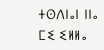ⵜⵙⴷⵏⴰⵏ ⵏⵏⴰ ⵎⵉ ⵉⵍⵍⴰ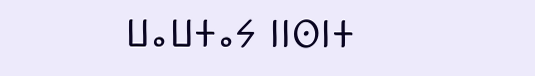ⵡⴰⵡⵜⴰⵢ ⵏⵏⵙⵏⵜ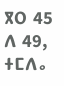ⴳⵔ 45 ⴷ 49, ⵜⵎⴷⴰ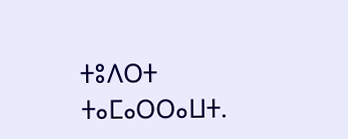ⵜⵓⴷⵔⵜ ⵜⴰⵎⴰⵔⵔⴰⵡⵜ.